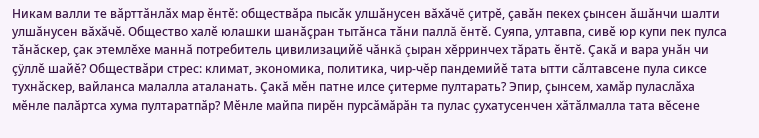Никам валли те вӑрттӑнлӑх мар ӗнтӗ: обществӑра пысӑк улшӑнусен вăхăчĕ çитрĕ, çавăн пекех ҫынсен ăшăнчи шалти улшăнусен вăхăчĕ. Общество халӗ юлашки шанăçран тытăнса тăни паллă ĕнтĕ. Суяпа, ултавпа, сивӗ юр купи пек пулса тăнăскер, çак этемлĕхе маннă потребитель цивилизацийӗ чăнкă çыран хĕрринчех тăрать ĕнтĕ. Çакă и вара унăн чи çÿллĕ шайĕ? Обществӑри стрес: климат, экономика, политика, чир-чĕр пандемийĕ тата ытти сӑлтавсене пула сиксе тухнӑскер, вайланса малалла аталанать. Çакă мӗн патне илсе ҫитерме пултарать? Эпир, ҫынсем, хамӑр пуласлӑха мӗнле палăртса хума пултаратпӑр? Мӗнле майпа пирӗн пурсӑмӑрӑн та пулас ҫухатусенчен хӑтӑлмалла тата вĕсене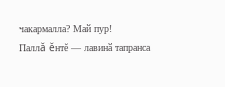чакармалла? Май пур!
Паллă ĕнтĕ — лавинӑ тапранса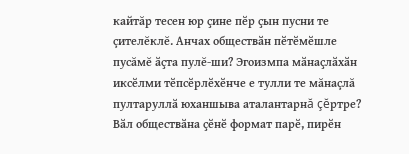кайтăр тесен юр ҫине пӗр ҫын пусни те çителĕклĕ. Анчах обществӑн пӗтӗмӗшле пусăмĕ ӑҫта пулĕ-ши? Эгоизмпа мӑнаҫлӑхӑн иксӗлми тӗпсӗрлӗхӗнче е тулли те мăнаçлă пултаруллӑ юханшыва аталантарнă çĕртре? Вӑл обществӑна ҫӗнӗ формат парӗ, пирӗн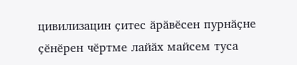цивилизацин ҫитес ӑрӑвӗсен пурнӑҫне ҫӗнӗрен чӗртме лайӑх майсем туса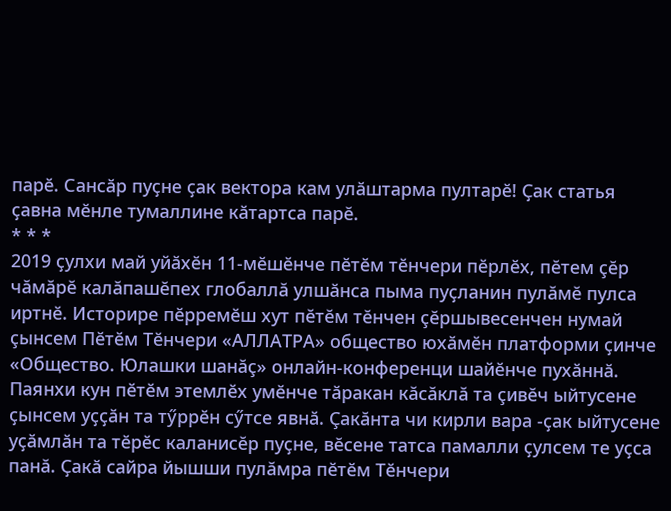парӗ. Сансӑр пуҫне ҫак вектора кам улӑштарма пултарӗ! Ҫак статья ҫавна мӗнле тумаллине кӑтартса парĕ.
* * *
2019 ҫулхи май уйӑхӗн 11-мӗшӗнче пӗтӗм тӗнчери пӗрлӗх, пĕтем çĕр чăмăрĕ калăпашĕпех глобаллă улшӑнса пыма пуҫланин пулăмĕ пулса иртнӗ. Историре пӗрремӗш хут пĕтĕм тĕнчен çĕршывесенчен нумай çынсем Пӗтӗм Тӗнчери «АЛЛАТРА» общество юхӑмӗн платформи ҫинче «Общество. Юлашки шанăç» онлайн-конференци шайӗнче пухӑннӑ. Паянхи кун пӗтӗм этемлӗх умӗнче тӑракан кăсăклă та çивĕч ыйтусене ҫынсем уҫҫӑн та тӳррӗн сӳтсе явнӑ. Çакăнта чи кирли вара -ҫак ыйтусене уҫӑмлӑн та тӗрӗс каланисĕр пуҫне, вĕсене татса памалли ҫулсем те уҫса панă. Ҫакӑ сайра йышши пулăмра пӗтӗм Тӗнчери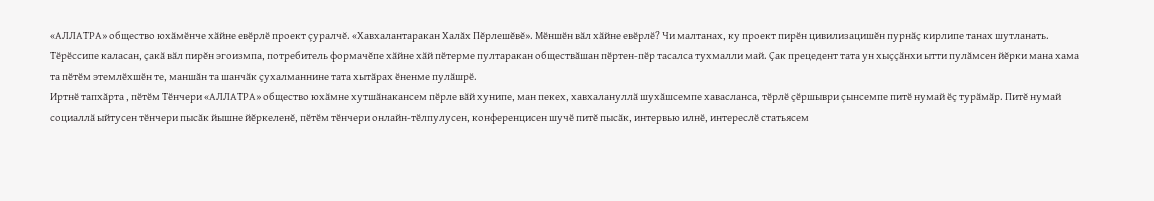«АЛЛАТРА» общество юхӑмӗнче хӑйне евӗрлӗ проект çуралчĕ. «Хавхалантаракан Халăх Пĕрлешĕвĕ». Мӗншӗн вӑл хӑйне евӗрлӗ? Чи малтанах, ку проект пирӗн цивилизацишĕн пурнӑҫ кирлипе танах шутланать. Тӗрӗссипе каласан, ҫакӑ вӑл пирĕн эгоизмпа, потребитель формачĕпе хӑйне хӑй пӗтерме пултаракан обществăшан пӗртен-пӗр тасалса тухмалли май. Ҫак прецедент тата ун хыҫҫӑнхи ытти пулăмсен йĕрки мана хама та пӗтӗм этемлӗхшӗн те, маншăн та шанчӑк ҫухалманнине тата хытӑрах ӗненме пулӑшрӗ.
Иртнӗ тапхăрта , пӗтӗм Тӗнчери «АЛЛАТРА» общество юхӑмне хутшӑнакансем пӗрле вӑй хунипе, ман пекех, хавхалануллӑ шухăшсемпе хавасланса, тӗрлӗ ҫӗршыври çынсемпе питӗ нумай ӗҫ турӑмӑр. Питĕ нумай социаллӑ ыйтусен тӗнчери пысăк йышне йĕркеленĕ, пӗтӗм тӗнчери онлайн-тӗлпулусен, конференцисен шучӗ питĕ пысӑк, интервью илнӗ, интереслӗ статьясем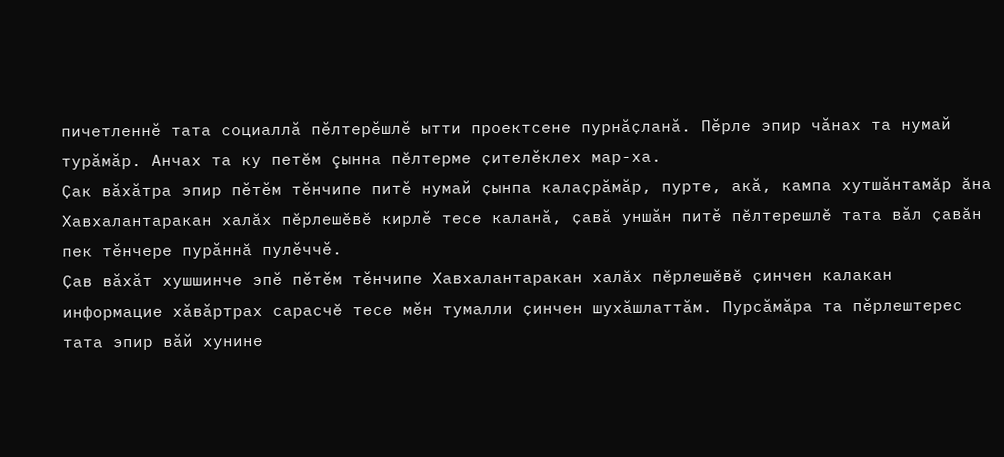пичетленнӗ тата социаллӑ пӗлтерӗшлӗ ытти проектсене пурнӑҫланӑ. Пӗрле эпир чӑнах та нумай турӑмӑр. Анчах та ку петĕм çынна пĕлтерме ҫителӗклех мар-ха.
Ҫак вӑхӑтра эпир пӗтӗм тӗнчипе питӗ нумай ҫынпа калаҫрӑмӑр, пурте, акӑ, кампа хутшӑнтамăр ăна Хавхалантаракан халăх пĕрлешĕвĕ кирлӗ тесе каланӑ, ҫавӑ уншӑн питӗ пĕлтерешлĕ тата вӑл ҫавăн пек тӗнчере пурӑннă пулӗччӗ.
Ҫав вӑхӑт хушшинче эпӗ пӗтӗм тӗнчипе Хавхалантаракан халăх пĕрлешĕвĕ ҫинчен калакан информацие хӑвӑртрах сарасчĕ тесе мӗн тумалли ҫинчен шухӑшлаттӑм. Пурсӑмӑра та пӗрлештерес тата эпир вӑй хунине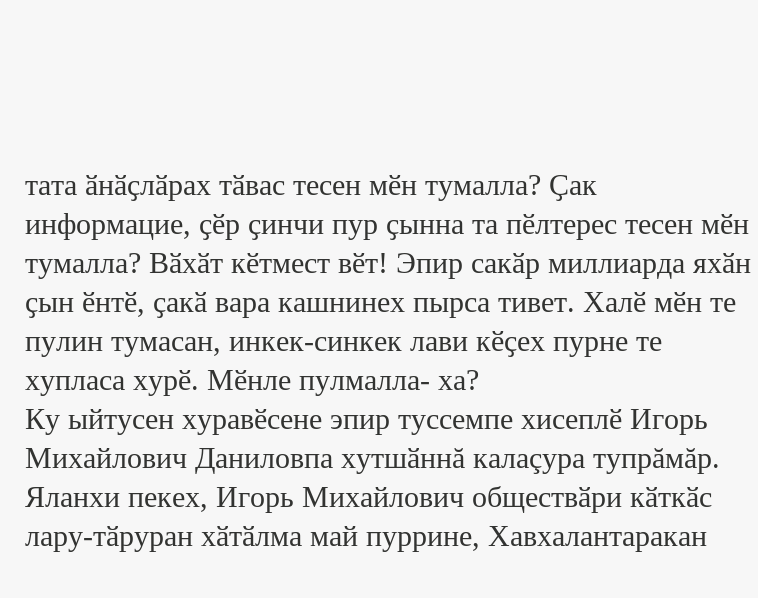тата ӑнӑҫлӑрах тӑвас тесен мӗн тумалла? Ҫак информацие, ҫӗр ҫинчи пур ҫынна та пӗлтерес тесен мӗн тумалла? Вӑхӑт кӗтмест вӗт! Эпир сакӑр миллиарда яхӑн ҫын ӗнтӗ, ҫакӑ вара кашнинех пырса тивет. Халӗ мӗн те пулин тумасан, инкек-синкек лави кӗҫех пурне те хупласа хурӗ. Мӗнле пулмалла- ха?
Ку ыйтусен хуравӗсене эпир туссемпе хисеплӗ Игорь Михайлович Даниловпа хутшӑннă калаçура тупрăмăр. Яланхи пекех, Игорь Михайлович обществӑри кӑткӑс лару-тӑруран хӑтӑлма май пуррине, Хавхалантаракан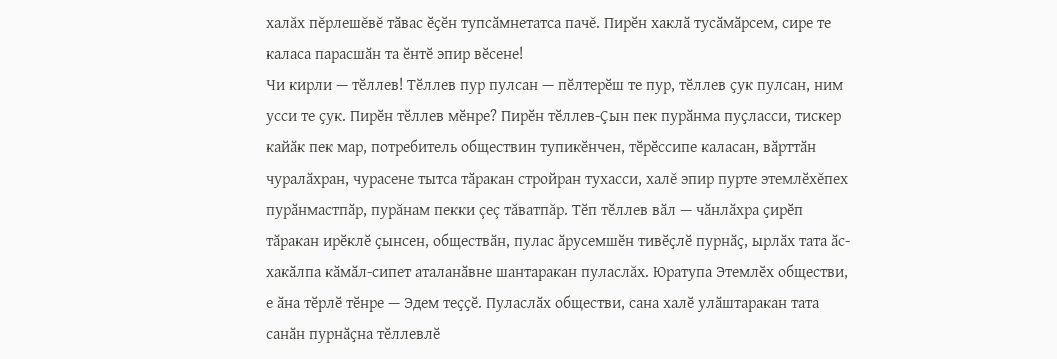халăх пĕрлешĕвĕ тӑвас ӗҫӗн тупсӑмнетатса пачĕ. Пирӗн хаклӑ тусӑмӑрсем, сире те каласа парасшӑн та ӗнтӗ эпир вӗсене!
Чи кирли — тӗллев! Тӗллев пур пулсан — пӗлтерӗш те пур, тӗллев ҫук пулсан, ним усси те ҫук. Пирӗн тӗллев мӗнре? Пирӗн тӗллев-Ҫын пек пурӑнма пуҫласси, тискер кайӑк пек мар, потребитель обществин тупикӗнчен, тӗрӗссипе каласан, вӑрттӑн чуралӑхран, чурасене тытса тӑракан стройран тухасси, халĕ эпир пурте этемлӗхĕпех пурӑнмастпӑр, пурăнам пекки çеç тăватпăр. Тӗп тӗллев вӑл — чӑнлӑхра ҫирӗп тӑракан ирӗклӗ ҫынсен, обществӑн, пулас ӑрусемшӗн тивӗҫлӗ пурнӑҫ, ырлӑх тата ӑс-хакӑлпа кӑмӑл-сипет аталанӑвне шантаракан пуласлăх. Юратупа Этемлӗх обществи, е ӑна тӗрлӗ тӗнре — Эдем теҫҫӗ. Пуласлӑх обществи, сана халӗ улӑштаракан тата санӑн пурнӑҫна тӗллевлӗ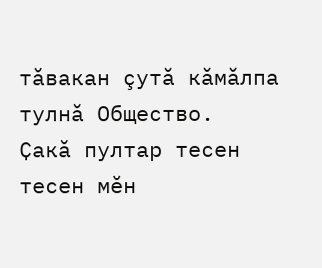тӑвакан çутă кăмăлпа тулнă Общество.
Ҫакă пултар тесен тесен мӗн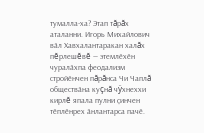тумалла-ха? Этап тăрăх аталанни. Игорь Михайлович вӑл Хавхалантаракан халăх пĕрлешĕвĕ — этемлӗхӗн чуралӑхпа феодализм стройӗнчен пăрăнса Чи Чаплă обществӑна куçнă чÿхнеххи кирлĕ япала пулни ҫинчен тӗплӗнрех ӑнлантарса пачӗ.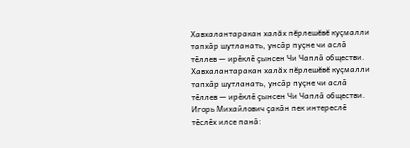Хавхалантаракан халăх пĕрлешĕвĕ куçмалли тапхӑр шутланать, унсӑр пуçне чи аслӑ тӗллев — ирӗклӗ ҫынсен Чи Чаплӑ обществи. Хавхалантаракан халăх пĕрлешĕвĕ куçмалли тапхӑр шутланать, унсӑр пуçне чи аслӑ тӗллев — ирӗклӗ ҫынсен Чи Чаплӑ обществи.
Игорь Михайлович ҫакӑн пек интереслӗ тӗслӗх илсе панӑ: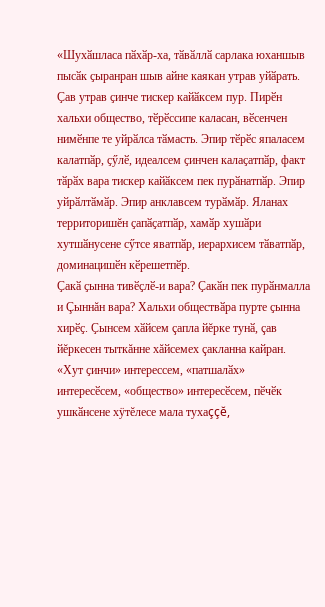«Шухӑшласа пӑхӑр-ха, тӑвӑллӑ сарлака юханшыв пысӑк ҫыранран шыв айне каякан утрав уйӑрать. Ҫав утрав ҫинче тискер кайӑксем пур. Пирӗн хальхи общество, тӗрӗссипе каласан, вӗсенчен нимӗнпе те уйрӑлса тӑмасть. Эпир тӗрӗс япаласем калатпӑр, ҫӳлӗ, идеалсем ҫинчен калаҫатпӑр, факт тӑрӑх вара тискер кайӑксем пек пурӑнатпӑр. Эпир уйрӑлтӑмӑр. Эпир анклавсем турӑмӑр. Яланах территоришĕн ҫапӑҫатпӑр, хамӑр хушӑри хутшӑнусене сӳтсе яватпӑр, иерархисем тӑватпӑр, доминацишӗн кӗрешетпӗр.
Ҫакӑ ҫынна тивӗҫлӗ-и вара? Ҫакӑн пек пурӑнмалла и Çыннăн вара? Хальхи обществӑра пурте ҫынна хирӗҫ. Ҫынсем хӑйсем çапла йĕрке тунӑ, çав йĕркесен тыткăнне хăйсемех çакланна кайран. «Хут ҫинчи» интерессем, «патшалӑх» интересӗсем, «общество» интересӗсем, пӗчӗк ушкӑнсене хÿтĕлесе мала тухаççĕ,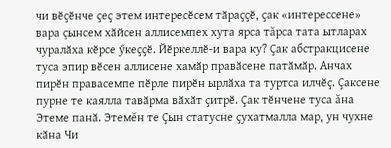чи вӗҫӗнче ҫеҫ этем интересӗсем тӑраҫҫӗ, ҫак «интерессене» вара çынсем хӑйсен аллисемпех хута ярса тăрса тата ытларах чуралӑха кӗрсе ӳкеҫҫӗ. Йӗркеллӗ-и вара ку? Ҫак абстракцисене туса эпир вӗсен аллисене хамӑр правӑсене патӑмӑр. Анчах пирӗн правасемпе пӗрле пирӗн ырлӑха та туртса илчӗҫ. Ҫаксене пурне те каялла тавӑрма вӑхӑт ҫитрӗ. Ҫак тӗнчене туса ăна Этеме панӑ. Этемĕн те Ҫын статусне ҫухатмалла мар, ун чухне кӑна Чи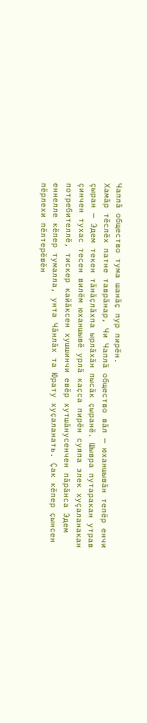Чаплă общество тума шанӑҫ пур пирӗн.
Хамăр тĕслĕх патне таврăнар, Чи Чаплă общество вӑл — юханшывӑн тепӗр енчи çыран — Эдем текен тӑнӑҫлӑхпа ырлӑхӑн пысӑк ҫыранӗ. Шывра путаракан утрав çинчен тухас тесен вилӗм юханшывӗ урлӑ каҫса пирӗн суяпа элек хуçаланакан потребителлĕ, тискер кайӑксен хушшинчи евĕр хутшӑнусенчен пăрăнса Эдем еннелле кӗпер тумалла, унта Чӑнлӑх та Юрату хуҫаланать. Ҫак кӗпер ҫынсен пӗрлехи пӗлтерӗвӗн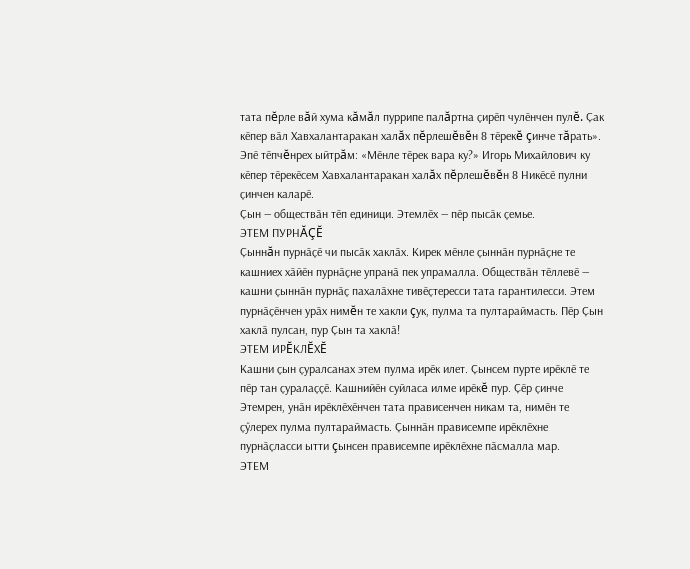тата пĕрле вăй хума кăмăл пуррипе палăртна ҫирӗп чулӗнчен пулĕ. Ҫак кӗпер вӑл Хавхалантаракан халăх пĕрлешĕвĕн 8 тӗрекĕ çинче тăрать». Эпӗ тӗпчĕнрех ыйтрăм: «Мӗнле тӗрек вара ку?» Игорь Михайлович ку кӗпер тӗрекӗсем Хавхалантаракан халăх пĕрлешĕвĕн 8 Никӗсӗ пулни ҫинчен каларӗ.
Ҫын — обществӑн тӗп единици. Этемлӗх — пӗр пысӑк ҫемье.
ЭТЕМ ПУРНĂÇĔ
Ҫыннăн пурнӑҫӗ чи пысӑк хаклӑх. Кирек мӗнле ҫыннӑн пурнӑҫне те кашниех хӑйӗн пурнӑҫне упранӑ пек упрамалла. Обществӑн тӗллевӗ — кашни ҫыннӑн пурнӑҫ пахалӑхне тивӗҫтересси тата гарантилесси. Этем пурнӑҫӗнчен урӑх нимĕн те хакли çук, пулма та пултараймасть. Пӗр Ҫын хаклӑ пулсан, пур Ҫын та хаклӑ!
ЭТЕМ ИРĔКЛĔХĔ
Кашни ҫын ҫуралсанах этем пулма ирӗк илет. Ҫынсем пурте ирӗклӗ те пӗр тан ҫуралаҫҫӗ. Кашнийӗн суйласа илме ирӗкĕ пур. Ҫӗр ҫинче Этемрен, унӑн ирӗклӗхӗнчен тата прависенчен никам та, нимӗн те ҫӳлерех пулма пултараймасть. Ҫыннӑн прависемпе ирӗклӗхне пурнӑҫласси ытти çынсен прависемпе ирӗклӗхне пӑсмалла мар.
ЭТЕМ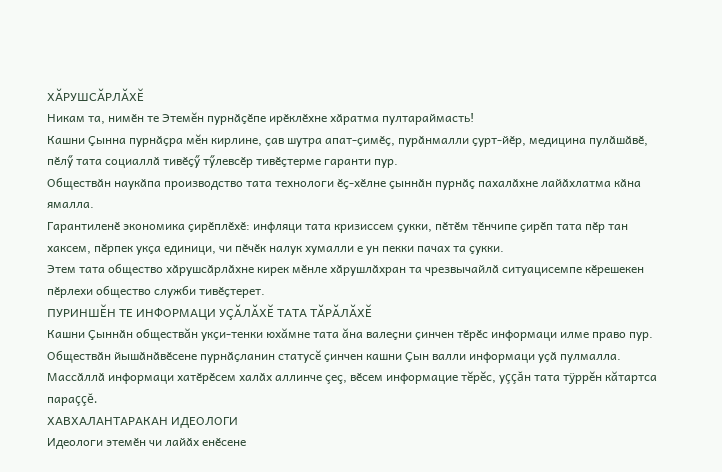ХĂРУШСĂРЛĂХĔ
Никам та, нимӗн те Этемĕн пурнӑҫӗпе ирӗклӗхне хӑратма пултараймасть!
Кашни Ҫынна пурнӑҫра мĕн кирлине, ҫав шутра апат-ҫимӗҫ, пурӑнмалли ҫурт-йӗр, медицина пулӑшӑвӗ, пӗлӳ тата социаллӑ тивӗҫӳ тӳлевсӗр тивӗҫтерме гаранти пур.
Обществӑн наукӑпа производство тата технологи ӗҫ-хӗлне ҫыннӑн пурнӑҫ пахалӑхне лайӑхлатма кӑна ямалла.
Гарантиленӗ экономика ҫирӗплӗхӗ: инфляци тата кризиссем ҫукки, пӗтӗм тӗнчипе ҫирӗп тата пӗр тан хаксем, пӗрпек укҫа единици, чи пӗчӗк налук хумалли е ун пекки пачах та ҫукки.
Этем тата общество хӑрушсӑрлӑхне кирек мӗнле хӑрушлӑхран та чрезвычайлӑ ситуацисемпе кӗрешекен пӗрлехи общество служби тивӗҫтерет.
ПУРИНШĔН ТЕ ИНФОРМАЦИ УÇĂЛĂХĔ ТАТА ТĂРĂЛĂХĔ
Кашни Ҫыннӑн обществăн укҫи-тенки юхăмне тата ăна валеҫни ҫинчен тӗрӗс информаци илме право пур. Обществӑн йышӑнӑвӗсене пурнӑҫланин статусĕ ҫинчен кашни Ҫын валли информаци уҫӑ пулмалла.
Массӑллӑ информаци хатӗрӗсем халӑх аллинче çеç, вӗсем информацие тĕрĕс, уççăн тата тÿррĕн кăтартса параççĕ.
ХАВХАЛАНТАРАКАН ИДЕОЛОГИ
Идеологи этемӗн чи лайӑх енӗсене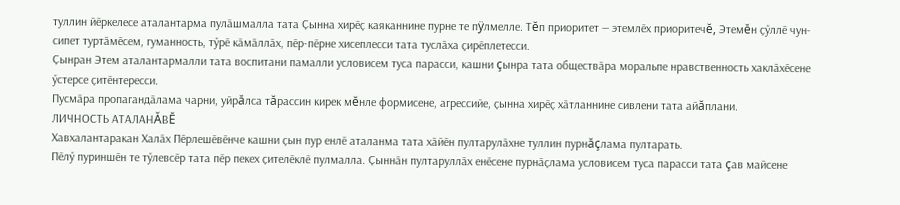туллин йӗркелесе аталантарма пулӑшмалла тата Ҫынна хирӗҫ каяканнине пурне те пÿлмелле. Тĕп приоритет — этемлӗх приоритечĕ, Этемĕн ҫӳллӗ чун-сипет туртӑмӗсем, гуманность, тӳрӗ кӑмӑллӑх, пӗр-пӗрне хисеплесси тата туслӑха ҫирӗплетесси.
Ҫынран Этем аталантармалли тата воспитани памалли условисем туса парасси, кашни çынра тата обществӑра моральпе нравственность хаклӑхӗсене ӳстерсе ҫитӗнтересси.
Пусмӑра пропагандӑлама чарни, уйрăлса тăрассин кирек мĕнле формисене, агрессийе, ҫынна хирӗҫ хӑтланнине сивлени тата айăплани.
ЛИЧНОСТЬ АТАЛАНĂВĔ
Хавхалантаракан Халӑх Пӗрлешӗвӗнче кашни ҫын пур енлӗ аталанма тата хӑйӗн пултарулӑхне туллин пурнăçлама пултарать.
Пӗлӳ пуриншӗн те тӳлевсӗр тата пӗр пекех ҫителӗклӗ пулмалла. Ҫыннӑн пултаруллӑх енӗсене пурнӑҫлама условисем туса парасси тата çав майсене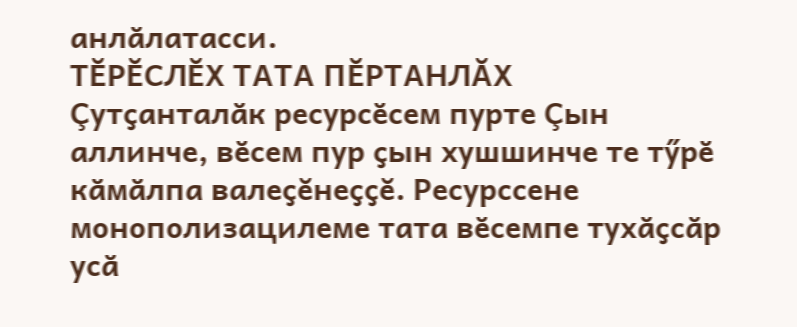анлӑлатасси.
ТĔРĔСЛĔХ ТАТА ПĔРТАНЛĂХ
Çутҫанталӑк ресурсӗсем пурте Çын аллинче, вӗсем пур ҫын хушшинче те тӳрӗ кӑмӑлпа валеҫĕнеҫҫĕ. Ресурссене монополизацилеме тата вӗсемпе тухӑҫсӑр усӑ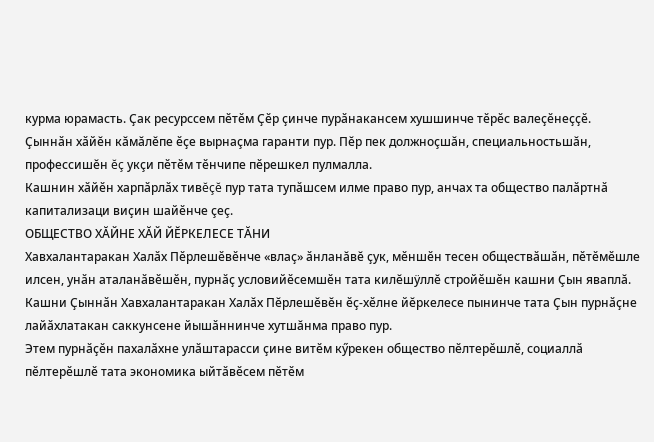курма юрамасть. Ҫак ресурссем пӗтӗм Ҫӗр ҫинче пурӑнакансем хушшинче тӗрӗс валеҫӗнеҫҫӗ.
Ҫыннӑн хӑйĕн кăмăлĕпе ӗҫе вырнаçма гаранти пур. Пĕр пек должноçшăн, специальностьшăн, профессишĕн ĕç укçи пӗтӗм тӗнчипе пӗрешкел пулмалла.
Кашнин хӑйӗн харпӑрлӑх тивĕçĕ пур тата тупӑшсем илме право пур, анчах та общество палӑртнӑ капитализаци виҫин шайӗнче çеç.
ОБЩЕСТВО ХĂЙНЕ ХĂЙ ЙĔРКЕЛЕСЕ ТĂНИ
Хавхалантаракан Халӑх Пӗрлешӗвӗнче «влаҫ» ӑнланăвĕ ҫук, мӗншӗн тесен обществӑшӑн, пӗтӗмӗшле илсен, унӑн аталанӑвӗшӗн, пурнӑҫ условийӗсемшӗн тата килĕшÿллĕ стройӗшӗн кашни Çын яваплă.
Кашни Ҫыннӑн Хавхалантаракан Халăх Пĕрлешĕвĕн ӗҫ-хӗлне йĕркелесе пынинче тата Ҫын пурнӑҫне лайӑхлатакан саккунсене йышӑннинче хутшăнма право пур.
Этем пурнӑҫӗн пахалӑхне улӑштарасси ҫине витӗм кӳрекен общество пӗлтерӗшлӗ, социаллӑ пӗлтерӗшлӗ тата экономика ыйтӑвӗсем пӗтӗм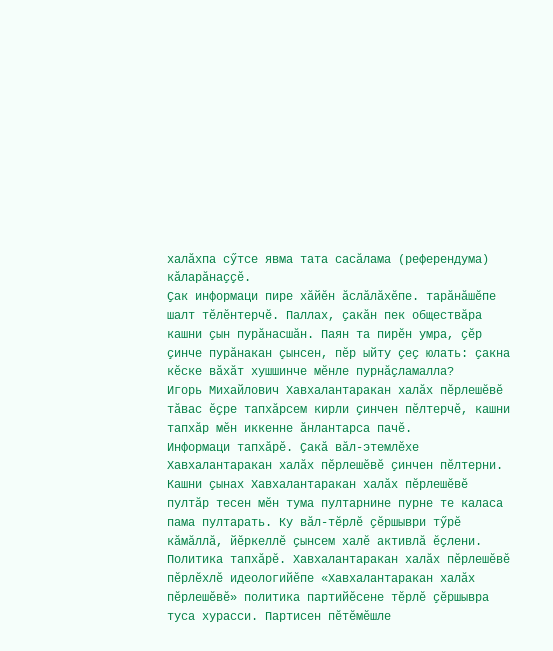халӑхпа сӳтсе явма тата сасӑлама (референдума) кӑларӑнаҫҫӗ.
Ҫак информаци пире хӑйӗн ӑслӑлӑхӗпе. тарӑнӑшӗпе шалт тĕлĕнтерчĕ. Паллах, ҫакӑн пек обществӑра кашни ҫын пурӑнасшӑн. Паян та пирӗн умра, ҫӗр ҫинче пурӑнакан ҫынсен, пӗр ыйту ҫеҫ юлать: ҫакна кӗске вӑхӑт хушшинче мӗнле пурнӑҫламалла?
Игорь Михайлович Хавхалантаракан халăх пĕрлешĕвĕ тӑвас ӗҫре тапхӑрсем кирли ҫинчен пӗлтерчӗ, кашни тапхӑр мӗн иккенне ӑнлантарса пачӗ.
Информаци тапхӑрӗ. Ҫакӑ вӑл-этемлӗхе Хавхалантаракан халăх пĕрлешĕвĕ ҫинчен пӗлтерни. Кашни ҫынах Хавхалантаракан халăх пĕрлешĕвĕ пултăр тесен мӗн тума пултарнине пурне те каласа пама пултарать. Ку вӑл-тӗрлӗ ҫӗршыври тӳрӗ кӑмӑллӑ, йӗркеллӗ ҫынсем халӗ активлӑ ӗҫлени.
Политика тапхӑрӗ. Хавхалантаракан халăх пĕрлешĕвĕ пӗрлӗхлӗ идеологийӗпе «Хавхалантаракан халăх пĕрлешĕвĕ» политика партийӗсене тӗрлӗ ҫӗршывра туса хурасси. Партисен пӗтӗмӗшле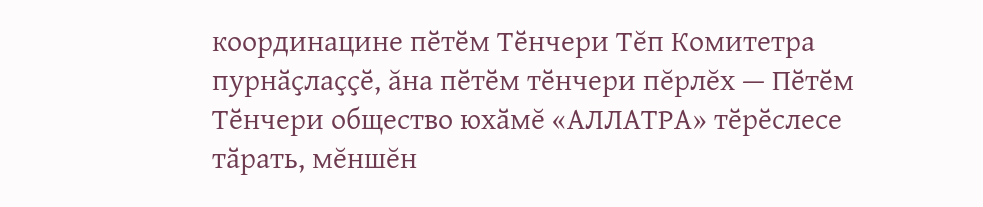координацине пӗтӗм Тӗнчери Тĕп Комитетра пурнӑҫлаҫҫӗ, ăна пӗтӗм тӗнчери пĕрлĕх — Пӗтӗм Тӗнчери общество юхӑмĕ «АЛЛАТРА» тӗрӗслесе тӑрать, мĕншĕн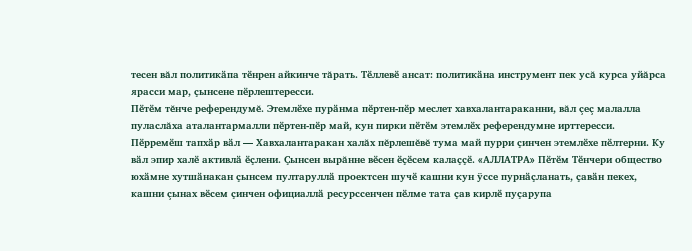тесен вăл политикӑпа тӗнрен айкинче тăрать. Тӗллевӗ ансат: политикӑна инструмент пек усă курса уйăрса ярасси мар, ҫынсене пӗрлештересси.
Пӗтӗм тĕнче референдумĕ. Этемлӗхе пурӑнма пӗртен-пӗр меслет хавхалантараканни, вăл çеç малалла пуласлăха аталантармалли пӗртен-пӗр май, кун пирки пӗтӗм этемлӗх референдумне ирттересси.
Пӗрремӗш тапхӑр вӑл — Хавхалантаракан халăх пĕрлешĕвĕ тума май пурри ҫинчен этемлӗхе пӗлтерни. Ку вӑл эпир халӗ активлӑ ӗҫлени. Ҫынсен вырăнне вӗсен ӗҫӗсем калаҫҫӗ. «АЛЛАТРА» Пӗтӗм Тӗнчери общество юхӑмне хутшӑнакан ҫынсем пултаруллӑ проектсен шучӗ кашни кун ÿссе пурнӑҫланать, ҫавӑн пекех, кашни çынах вӗсем ҫинчен официаллӑ ресурссенчен пӗлме тата ҫав кирлӗ пуҫарупа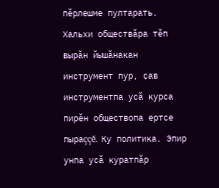пӗрлешме пултарать.
Хальхи обществӑра тӗп вырӑн йышӑнакан инструмент пур, ҫав инструментпа усă курса пирӗн обществопа ертсе пыраççĕ. Ку политика. Эпир унпа усӑ куратпӑр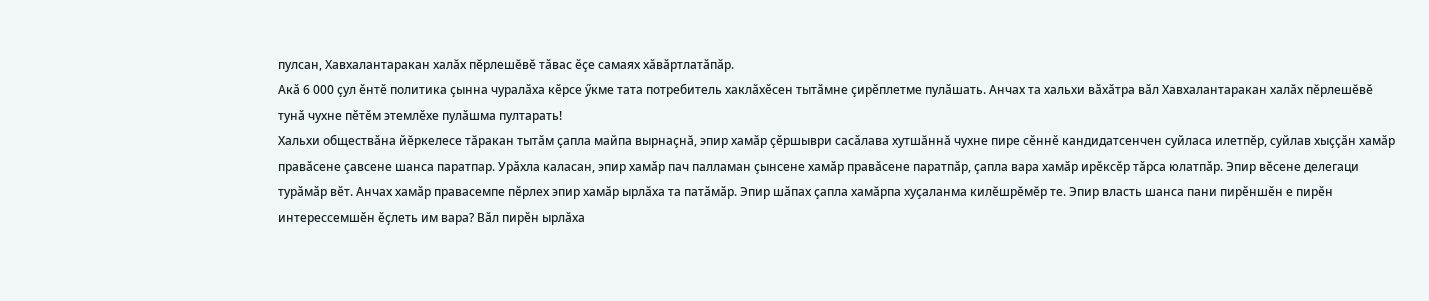пулсан, Хавхалантаракан халăх пĕрлешĕвĕ тӑвас ӗҫе самаях хӑвӑртлатӑпӑр.
Акӑ 6 000 ҫул ӗнтӗ политика ҫынна чуралӑха кӗрсе ӳкме тата потребитель хаклӑхӗсен тытӑмне ҫирӗплетме пулӑшать. Анчах та хальхи вӑхӑтра вӑл Хавхалантаракан халăх пĕрлешĕвĕ тунӑ чухне пӗтӗм этемлӗхе пулӑшма пултарать!
Хальхи обществӑна йĕркелесе тăракан тытӑм ҫапла майпа вырнаçнă, эпир хамӑр ҫӗршыври сасӑлава хутшăннă чухне пире сӗннӗ кандидатсенчен суйласа илетпĕр, суйлав хыҫҫӑн хамӑр правӑсене çавсене шанса паратпар. Урӑхла каласан, эпир хамӑр пач палламан çынсене хамӑр правӑсене паратпӑр, ҫапла вара хамӑр ирӗксӗр тӑрса юлатпӑр. Эпир вĕсене делегаци турӑмӑр вӗт. Анчах хамӑр правасемпе пӗрлех эпир хамӑр ырлӑха та патӑмӑр. Эпир шӑпах ҫапла хамăрпа хуçаланма килĕшрĕмĕр те. Эпир власть шанса пани пирӗншӗн е пирӗн интерессемшӗн ӗҫлеть им вара? Вӑл пирӗн ырлӑха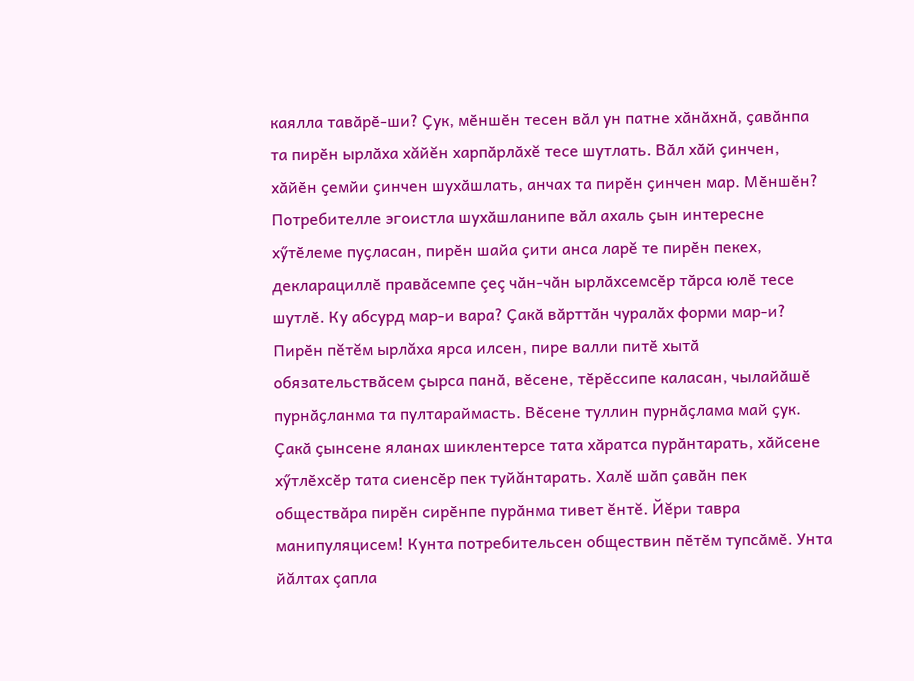каялла тавӑрӗ-ши? Ҫук, мӗншӗн тесен вӑл ун патне хӑнӑхнӑ, ҫавӑнпа та пирӗн ырлӑха хăйĕн харпӑрлӑхĕ тесе шутлать. Вӑл хӑй ҫинчен, хӑйӗн ҫемйи ҫинчен шухӑшлать, анчах та пирӗн ҫинчен мар. Мӗншӗн? Потребителле эгоистла шухӑшланипе вӑл ахаль ҫын интересне хӳтӗлеме пуҫласан, пирӗн шайа ҫити анса ларĕ те пирӗн пекех, декларациллӗ правӑсемпе çеç чӑн-чӑн ырлӑхсемсӗр тӑрса юлӗ тесе шутлӗ. Ку абсурд мар-и вара? Ҫакӑ вӑрттӑн чуралӑх форми мар-и?
Пирӗн пĕтĕм ырлăха ярса илсен, пире валли питӗ хытӑ обязательствӑсем ҫырса панӑ, вӗсене, тӗрӗссипе каласан, чылайӑшӗ пурнӑҫланма та пултараймасть. Вӗсене туллин пурнӑҫлама май ҫук. Ҫакӑ ҫынсене яланах шиклентерсе тата хӑратса пурӑнтарать, хӑйсене хӳтлӗхсӗр тата сиенсӗр пек туйăнтарать. Халĕ шӑп ҫавӑн пек обществӑра пирӗн сирӗнпе пурӑнма тивет ĕнтĕ. Йĕри тавра манипуляцисем! Кунта потребительсен обществин пӗтӗм тупсӑмӗ. Унта йăлтах çапла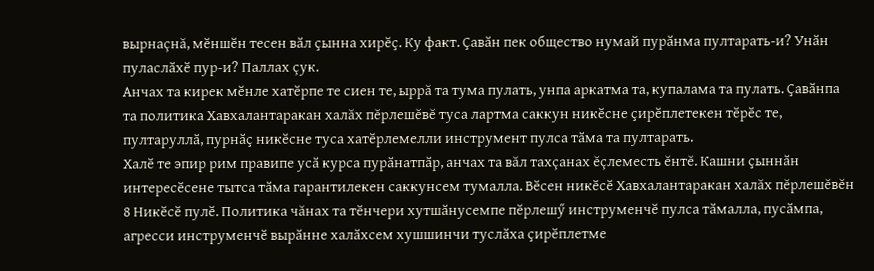вырнаçнă, мӗншӗн тесен вӑл ҫынна хирӗҫ. Ку факт. Ҫавӑн пек общество нумай пурӑнма пултарать-и? Унӑн пуласлӑхӗ пур-и? Паллах çук.
Анчах та кирек мӗнле хатӗрпе те сиен те, ыррă та тума пулать, унпа аркатма та, купалама та пулать. Ҫавӑнпа та политика Хавхалантаракан халăх пĕрлешĕвĕ туса лартма саккун никӗсне ҫирӗплетекен тӗрӗс те, пултаруллӑ, пурнӑҫ никӗсне туса хатӗрлемелли инструмент пулса тӑма та пултарать.
Халӗ те эпир рим правипе усӑ курса пурӑнатпӑр, анчах та вăл тахçанах ĕçлеместь ĕнтĕ. Кашни ҫыннӑн интересӗсене тытса тӑма гарантилекен саккунсем тумалла. Вӗсен никӗсӗ Хавхалантаракан халăх пĕрлешĕвĕн 8 Никӗсӗ пулӗ. Политика чăнах та тӗнчери хутшӑнусемпе пӗрлешӳ инструменчӗ пулса тӑмалла, пусӑмпа, агресси инструменчӗ вырӑнне халӑхсем хушшинчи туслӑха ҫирӗплетме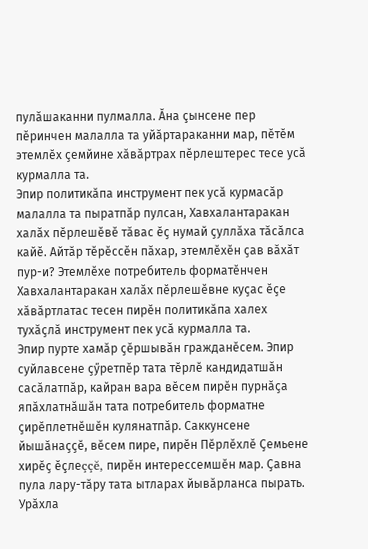пулăшаканни пулмалла. Ӑна çынсене пер пĕринчен малалла та уйӑртараканни мар, пӗтӗм этемлӗх ҫемйине хӑвӑртрах пӗрлештерес тесе усӑ курмалла та.
Эпир политикӑпа инструмент пек усӑ курмасӑр малалла та пыратпӑр пулсан, Хавхалантаракан халăх пĕрлешĕвĕ тӑвас ӗҫ нумай ҫуллӑха тӑсӑлса кайĕ. Айтӑр тӗрӗссĕн пӑхар, этемлӗхӗн ҫав вӑхӑт пур-и? Этемлӗхе потребитель форматӗнчен Хавхалантаракан халăх пĕрлешĕвне куҫас ӗҫе хӑвӑртлатас тесен пирӗн политикӑпа халех тухӑҫлӑ инструмент пек усӑ курмалла та.
Эпир пурте хамӑр ҫӗршывӑн гражданӗсем. Эпир суйлавсене ҫӳретпӗр тата тӗрлӗ кандидатшӑн сасӑлатпӑр, кайран вара вӗсем пирӗн пурнӑҫа япӑхлатнӑшӑн тата потребитель форматне ҫирӗплетнӗшӗн кулянатпӑр. Саккунсене йышӑнаҫҫӗ, вӗсем пире, пирĕн Пӗрлӗхлӗ Ҫемьене хирӗҫ ĕçлеççĕ, пирӗн интерессемшӗн мар. Ҫавна пула лару-тӑру тата ытларах йывӑрланса пырать. Урӑхла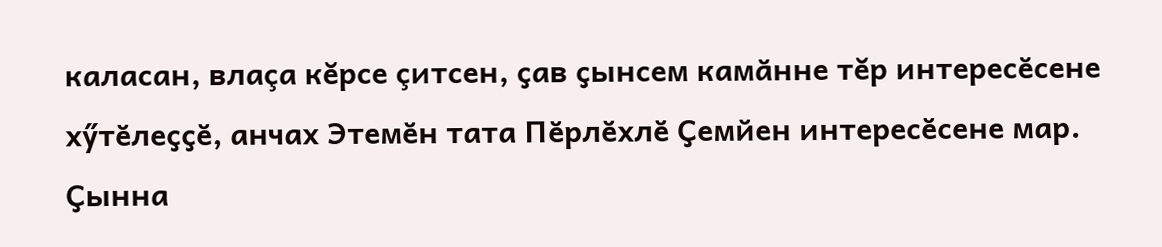каласан, влаçа кĕрсе çитсен, ҫав ҫынсем камӑнне тĕр интересӗсене хӳтӗлеҫҫӗ, анчах Этемӗн тата Пӗрлӗхлӗ Ҫемйен интересӗсене мар. Ҫынна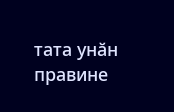тата унӑн правине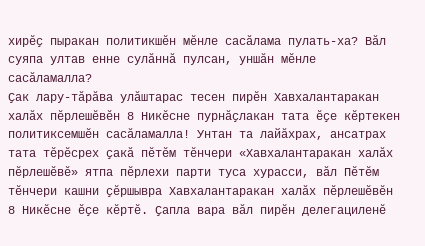хирӗҫ пыракан политикшĕн мӗнле сасӑлама пулать-ха? Вӑл суяпа ултав енне сулӑннӑ пулсан, уншӑн мӗнле сасӑламалла?
Ҫак лару-тӑрӑва улӑштарас тесен пирӗн Хавхалантаракан халăх пĕрлешĕвĕн 8 Никӗсне пурнӑҫлакан тата ӗҫе кӗртекен политиксемшӗн сасӑламалла! Унтан та лайӑхрах, ансатрах тата тӗрӗсрех ҫакă пӗтӗм тӗнчери «Хавхалантаракан халăх пĕрлешĕвĕ» ятпа пӗрлехи парти туса хурасси, вӑл Пӗтӗм тӗнчери кашни ҫӗршывра Хавхалантаракан халăх пĕрлешĕвĕн 8 Никӗсне ӗҫе кӗртӗ. Ҫапла вара вăл пирӗн делегациленӗ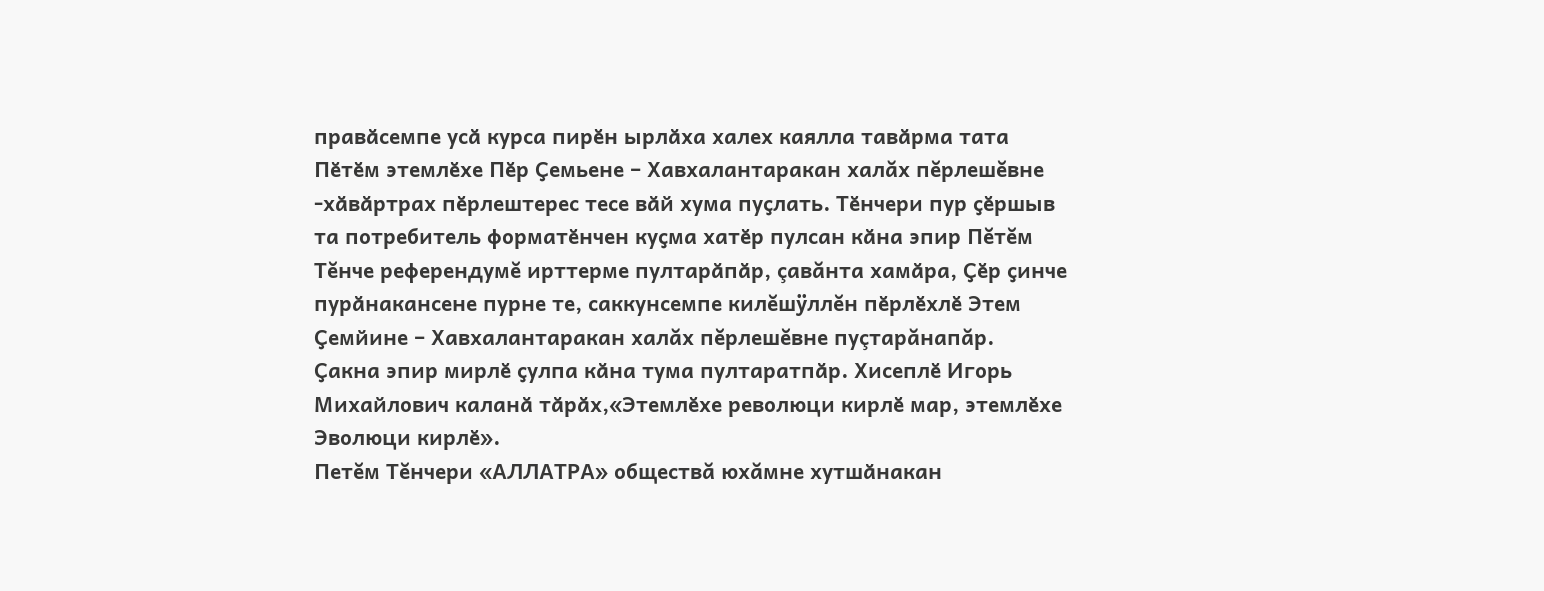правӑсемпе усӑ курса пирӗн ырлӑха халех каялла тавӑрма тата Пӗтӗм этемлӗхе Пӗр Ҫемьене – Хавхалантаракан халăх пĕрлешĕвне -хӑвӑртрах пӗрлештерес тесе вӑй хума пуҫлать. Тӗнчери пур ҫӗршыв та потребитель форматӗнчен куҫма хатӗр пулсан кӑна эпир Пĕтĕм Тĕнче референдумĕ ирттерме пултарӑпӑр, çавăнта хамӑра, Ҫӗр ҫинче пурӑнакансене пурне те, саккунсемпе килĕшÿллĕн пӗрлӗхлӗ Этем Ҫемйине – Хавхалантаракан халăх пĕрлешĕвне пуçтарăнапăр.
Ҫакна эпир мирлӗ ҫулпа кӑна тума пултаратпӑр. Хисеплӗ Игорь Михайлович каланӑ тӑрӑх,«Этемлӗхе революци кирлӗ мар, этемлӗхе Эволюци кирлӗ».
Петĕм Тĕнчери «АЛЛАТРА» обществă юхăмне хутшӑнакан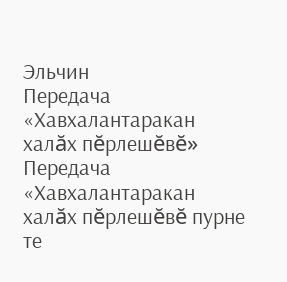Эльчин
Передача «Хавхалантаракан халăх пĕрлешĕвĕ»
Передача «Хавхалантаракан халăх пĕрлешĕвĕ пурне те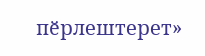пӗрлештерет»